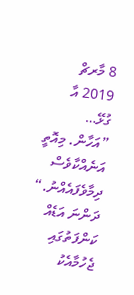8 މާރޗް 2019 އާ ގުޅޭ…
”އަހާން. މިއޮތީ އަނެއްކާވެސް ދިމާވެފައެއްނު.“ ދަންނަ އަޑެއް ކަންފަތުގައި ޖެހުމާއެކު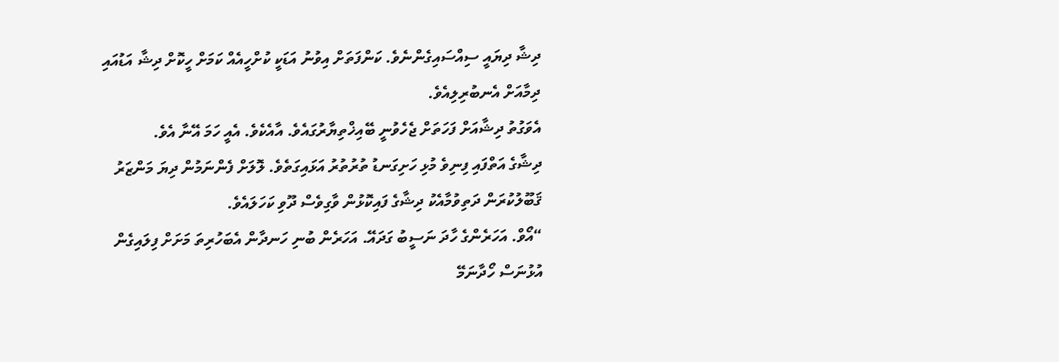ދިޝާ ދިޔައީ ސިއްސައިގެންނެވެ. ކަންފަތަށް އިވުނު އަޑަކީ ކުށްހީއެއް ކަމަށް ހީކޮށް ދިޝާ އަޑުއައި ދިމާއަށް އެނބުރިލިއެވެ.
އެވަގުތު ދިޝާއަށް ފަހަތަށް ޖެހެވުނީ ބޭއިޚްތިޔާރުގައެވެ. އާއެކެވެ. އެއީ ހަމަ އޭނާ އެވެ.
ދިޝާގެ އަތްފައި ފިނިވެ މުޅި ހަށިގަނޑު ތުރުތުރު އަޅައިގަތެވެ. ލޮލަށް ފެންނަމުން ދިޔަ މަންޒަރު ޤަބޫލުކުރަން ދަތިވުމާއެކު ދިޝާގެ ފައިކޮޅުން ވާގިވެސް ދޫވި ކަހަލައެވެ.
“އޯވް. އަހަރެންގެ ހާދަ ނަސީބު ގަދައޭ. އަހަރެން ބުނި ހަނދާން އެބަހުރިތަ މަށަށް ފިލައިގެން އުޅުނަސް ހޯދާނަމޭ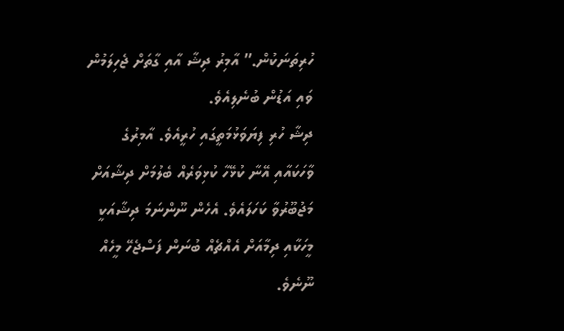ހުރިތަނަކުން.” އާމިރު ދިޝާ އާއި ގާތަށް ޖެހިލަމުން ވައި އަޑުން ބުނެލިއެވެ.
ދިޝާ ހުރި ފިޔަވަޅުމަތީގައި ހުރީއެވެ. އާމިރުގެ ވާހަކައާއި އޭނާ ކުޅޭހާ ކުޅިވަރެއް ބެލުމަށް ދިޝާއަށް މަޖުބޫރުވާ ކަހަލައެވެ. އެހެން ނޫންނަމަ ދިޝާއަކީ މީހަކާއި ދިމާއަށް އެއްޗެއް ބުނަން ފަސްޖެހޭ މީހެއް ނޫނެވެ.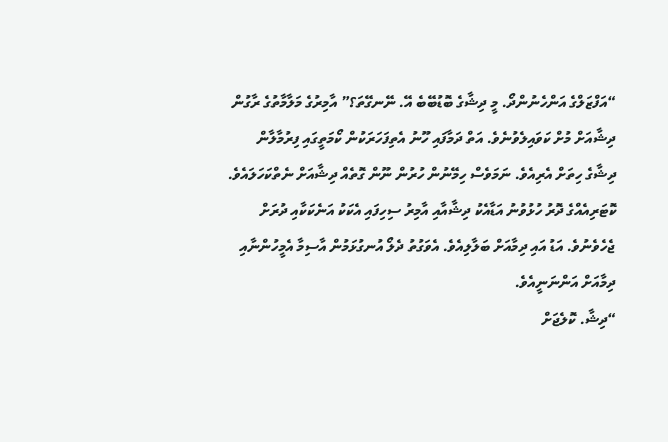“އަފްޒަލްގެ އަންހެނުންދޯ. މީ ދިޝާގެ ބޮޑުބޭބެ އޭ. ނޭނގޭތަ؟” އާމިރުގެ މަލާމާތުގެ ރާގުން ދިޝާއަށް މުށް ކަވައިލެވުނެވެ. އަތް ދަމާފައި ހޫނު އެތިފަހަރަކުން ކޯމަތީގައި ފިރުމާލާން ދިޝާގެ ހިތަށް އެރިއެވެ. ނަމަވެސް ހިމޭނުން ހުރުން ނޫން ގޮތެއް ދިޝާއަށް ނެތްކަހަލައެވެ.
ކޮޓަރިއެއްގެ ދޮރު ހުޅުވުނު އަޑާއެކު ދިޝާއާއި އާމިރު ސިހިފައި އެކަކު އަނެކަކާއި ދުރަށް ޖެހެވެނުވެ. އަޑު އައި ދިމާއަށް ބަލާލިއެވެ. އެވަގުތު ދެލޯ އުނގުޅަމުން އާސިމާ އެމީހުންނާއި ދިމާއަށް އަންނަނީއެވެ.
“ދިޝާ. ކޮލެޖަށް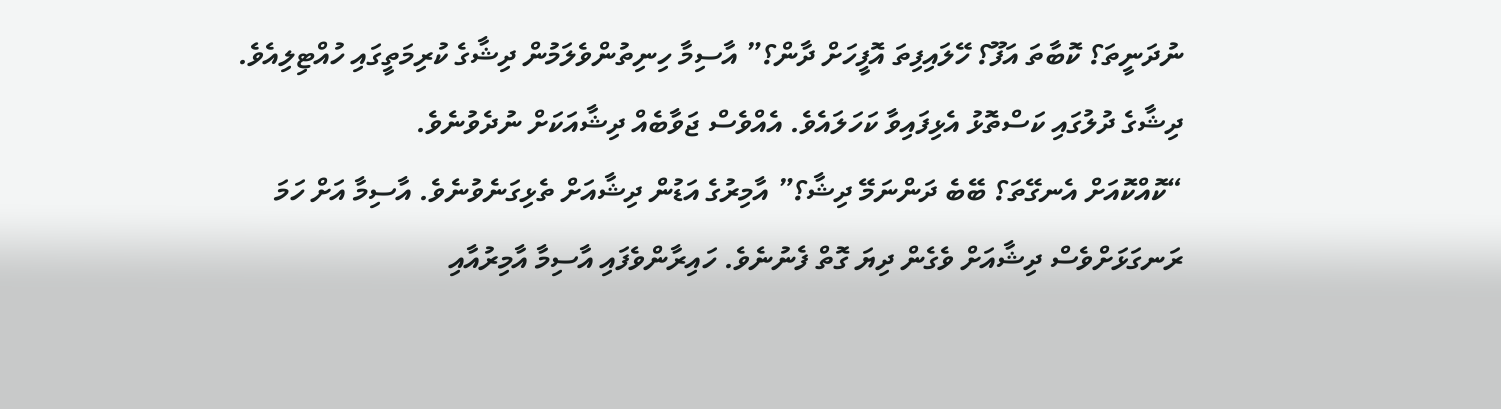ނުދަނީތަ؟ ކޮބާތަ އަފޫ؟ ހޭލައިފިތަ އޮފީހަށް ދާން؟” އާސިމާ ހިނިތުންވެލަމުން ދިޝާގެ ކުރިމަތީގައި ހުއްޓިލިއެވެ. ދިޝާގެ ދުލުގައި ކަސްތޮޅު އެޅިފައިވާ ކަހަލައެވެ. އެއްވެސް ޖަވާބެއް ދިޝާއަކަށް ނުދެވުނެވެ.
“ކޮއްކޮއަށް އެނގޭތަ؟ ބޭބެ ދަންނަމޭ ދިޝާ؟” އާމިރުގެ އަޑުން ދިޝާއަށް ތެޅިގަނެވުނެވެ. އާސިމާ އަށް ހަމަ ރަނގަޅަށްވެސް ދިޝާއަށް ވެގެން ދިޔަ ގޮތް ފެނުނެވެ. ހައިރާންވެފައި އާސިމާ އާމިރުއާއި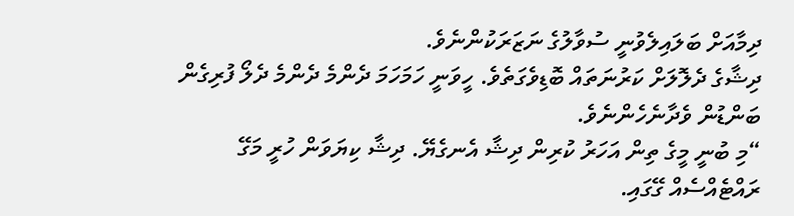ދިމާއަށް ބަލައިލެވުނީ ސުވާލުގެ ނަޒަރަކުންނެވެ.
ދިޝާގެ ދެލޮލަށް ކަރުނަތައް ބޮޑިވެގަތެވެ. ހީވަނީ ހަމަހަމަ ދެންމެ ދެންމެ ދެލޯ ފުރިގެން ބަންޑުން ވެދާނެހެންނެވެ.
“މި ބުނީ މީގެ ތިން އަހަރު ކުރިން ދިޝާ އެނގެޔޭ. ދިޝާ ކިޔަވަން ހުރީ މަގޭ ރައްޓެއްސެއް ގޭގައި.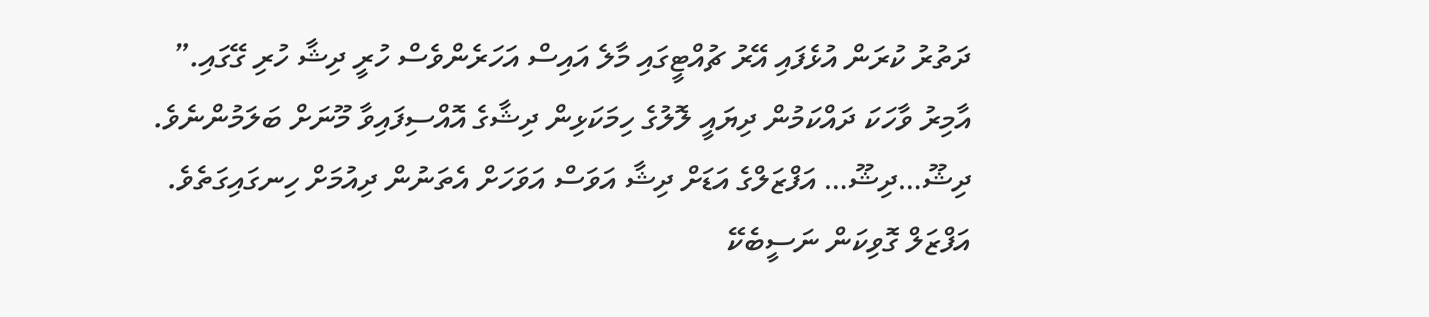ދަތުރު ކުރަން އުޅެފައި އޭރު ޗުއްޓީގައި މާލެ އައިސް އަހަރެންވެސް ހުރީ ދިޝާ ހުރި ގޭގައި.” އާމިރު ވާހަކަ ދައްކަމުން ދިޔައީ ލޮލުގެ ހިމަކަޅިން ދިޝާގެ އޮއްސިފައިވާ މޫނަށް ބަލަމުންނެވެ.
ދިޝޫ…ދިޝޫ… އަފްޒަލްގެ އަޑަށް ދިޝާ އަވަސް އަވަހަށް އެތަނުން ދިއުމަށް ހިނގައިގަތެވެ. އަފްޒަލް ގޮވިކަން ނަސީބެކޭ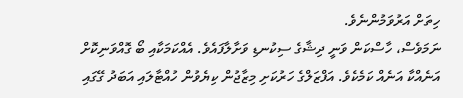ހިތަށް އަރުވަމުންނެވެ.
ނަމަވެސް، ހާސްކަން ވަނީ ދިޝާގެ ސިކުނޑި ވަށާލާފައެވެ. އެއްކަމަކާއި ބޯ ގޮއްވަނިކޮށް އަނެއްކާ އަނެއް ކަމެކެވެ. އަފްޒަލްގެ ހަރުކަށި މިޒާޖުން ކިޔެވުން ހުއްޓާލައި އަބަދު ގޭގައި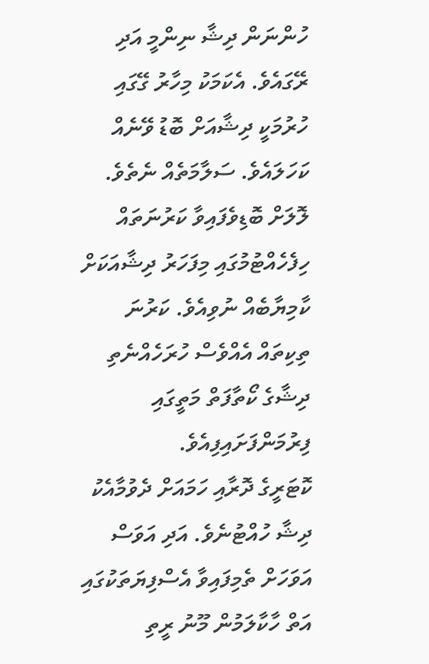ހުންނަން ދިޝާ ނިންމީ އަދި ރޭގައެވެ. އެކަމަކު މިހާރު ގޭގައި ހުރުމަކީ ދިޝާއަށް ބޮޑު ވޭނެއް ކަހަލައެވެ. ސަލާމަތެއް ނެތެވެ. ލޮލަށް ބޮޑިވެފައިވާ ކަރުނަތައް ހިފެހެއްޓުމުގައި މިފަހަރު ދިޝާއަކަށް ކާމިޔާބެއް ނުވިއެވެ. ކަރުނަ ތިކިތައް އެއްވެސް ހުރަހެއްނެތި ދިޝާގެ ކޯތާފަތް މަތީގައި ފިރުމަންފަށައިފިއެވެ.
ކޮޓަރީގެ ދޮރާއި ހަމައަށް ދެވުމާއެކު ދިޝާ ހުއްޓުނެވެ. އަދި އަވަސް އަވަހަށް ތެމިފައިވާ އެސްފިޔަތަކުގައި އަތް ހާކާލަމުން މޫނު ރީތި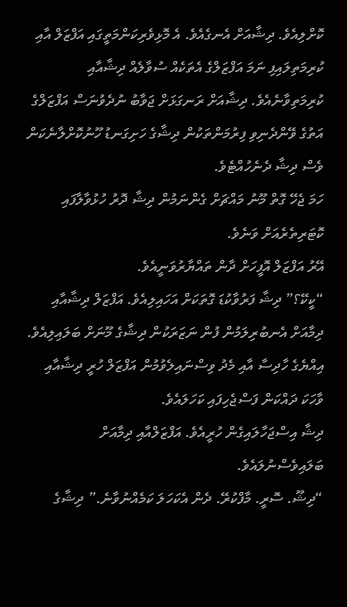ކޮށްލިއެވެ. ދިޝާއަށް އެނގެއެވެ. އެ މޮޅިވެރިކަންމަތީގައި އަފްޒަލް އާއި ކުރިމަތިލައިފި ނަމަ އަފްޒަލްގެ އެތަކެއް ސުވާލެއް ދިޝާއާއި ކުރިމަތިވާނެއެވެ. ދިޝާއަށް ރަނގަޅަށް ޖަވާބު ނުދެވުނަސް އަފްޒަލްގެ އަތުގެ ވޭންދެނިވި ފިރުމަންތަކުން ދިޝާގެ ހަށިގަނޑު ހޫނުކޮށްލާނެކަން ވެސް ދިޝާ ދެނެހުއްޓެވެ.
ހަމަ ޖެހޭ ގޮތް މޫނު މައްޗަށް ގެންނަމުން ދިޝާ ދޮރު ހުޅުވާލާފައި ކޮޓަރިތެރެއަށް ވަނެވެ.
އޭރު އަފްޒަލް އޮފީހަށް ދާން ތައްޔާރުވަނީއެވެ.
“ކީކޭ؟” ދިޝާ ފަރުވާކުޑަ ގޮތަކަށް އަހައިލިއެވެ. އަފްޒަލް ދިޝާއާއި ދިމާއަށް އެނބުރިލަމުން ފުން ނަޒަރަކުން ދިޝާގެ މޫނަށް ބަލައިލިއެވެ. އިއްޔެގެ ހާދިސާ އާއި މެދު ވިސްނައިލެވުމުން އަފްޒަލް ހުރީ ދިޝާއާއި ވާހަކަ ދައްކަން ފަސްޖެހިފައި ކަހަލައެވެ.
ދިޝާ އިސްޖަހާލައިގެން ހުރީއެވެ. އަފްޒަލްއާއި ދިމާއަށް ބަލައިވެސްނުލައެވެ.
“ދިޝޫ. ސޮރީ. މާފްކުރޭ. ދެން އެކަހަލަ ކަމެއްނުވާނެ.” ދިޝާގެ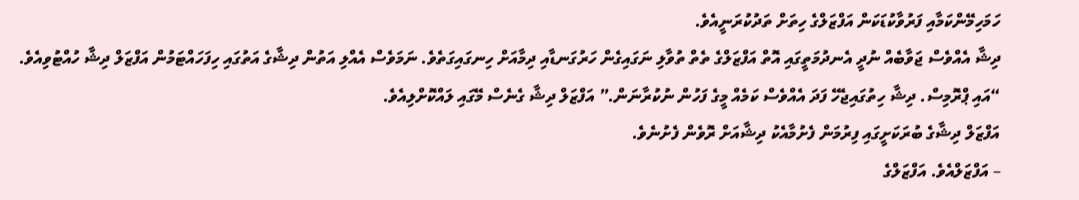ހަމަހިމޭންކަމާއި ފަރުވާކުޑަކަން އަފްޒަލްގެ ހިތަށް ތަދުކުރަނީއެވެ.
ދިޝާ އެއްވެސް ޖަވާބެއް ނުދީ އެނދުމަތީގައި އޮތް އަފްޒަލްގެ ތެތް ތުވާލި ނަގައިގެން ހަރުގަނޑާއި ދިމާއަށް ހިނގައިގަތެވެ. ނަމަވެސް އެއްލި އަތުން ދިޝާގެ އަތުގައި ހިފަހައްޓަމުން އަފްޒަލް ދިޝާ ހުއްޓުވިއެވެ.
“އައި ޕްރޮމިސް. ދިޝާ ހިތުގައިޖެހޭ ފަދަ އެއްވެސް ކަމެއް މީގެ ފަހުން ނުކުރާނަން.” އަފްޒަލް ދިޝާ ގެނެސް މޭގައި ލައްކޮށްލިއެވެ.
އަފްޒަލް ދިޝާގެ ބުރަކަށީގައި ފިރުމަން ފެށުމާއެކު ދިޝާއަށް ރޮވެން ފެށުނެވެ.
– އަފްޒަލްއެވެ. އަފްޒަލްގެ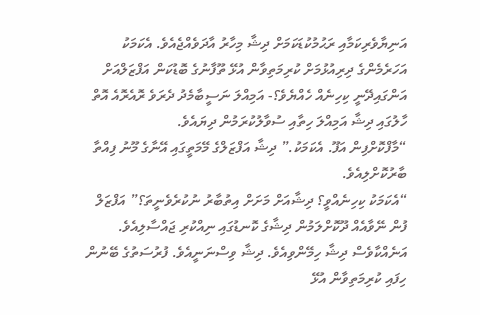އަނިޔާވެރިކަމާއި ރަޙުމުކުޑަކަމަށް ދިޝާ މިހާރު އާދަވެއްޖެއެވެ. އެކަމަކު އަހަރެމެންގެ ދިރިއުޅުމަށް ކުރިމަތިވާން އުޅޭ ތޫފާނުގެ ބޮޑުކަން އަފްޒަލްއަށް އަންގައިދޭނީ ކިހިނެއް ހެއްޔެވެ؟- އަމިއްލަ ނަސީބާމެދު ދެރަވެ ރޮއެރޮއެ އޮތް ހާލުގައި ދިޝާ އަމިއްލަ ހިތާއި ސުވާލުކުރަމުން ދިޔައެވެ.
“މާފްކޮށްފިން އަފޫ. އެކަމަކު.” ދިޝާ އަފްޒަލްގެ މޭމަތީގައި އޭނާގެ މޫނު ފިއްތާ ބާރުކޮށްލިއެވެ.
“އެކަމަކު ކިހިނެއްވީ؟ ދިޝާއަށް މަށަށް އިތުބާރު ނުކުރެވެނީތަ؟” އަފްޒަލް ފުން ނޭވާއެއް ދޫކޮށްލަމުން ދިޝާގެ ކޮނޑުގައި ނިއްކުރި ޖައްސާލިއެވެ.
އަނެއްކާވެސް ދިޝާ ހިމޭންވިއެވެ. ދިޝާ ވިސްނަނީއެވެ. ފުރުސަތުގެ ބޭނުން ހިފައި ކުރިމަތިވާން އުޅޭ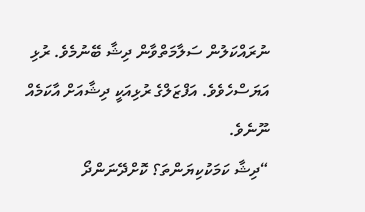ނުރައްކަލުން ސަލާމަތްވާން ދިޝާ ބޭނުމެވެ. ރުޅި އަޔަސްހެވެވެ. އަފްޒަލްގެ ރުޅިއަކީ ދިޝާއަށް އާކަމެއް ނޫނެވެ.
“ދިޝާ ކަމަކުކިޔަންތަ؟ ކޮށްދޭނަންދޯ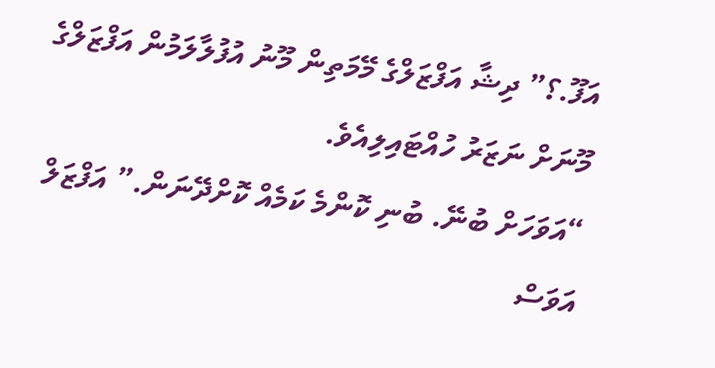އަފޫ.؟” ދިޝާ އަފްޒަލްގެ މޭމަތިން މޫނު އުފުލާލަމުން އަފްޒަލްގެ މޫނަށް ނަޒަރު ހުއްޓައިލިއެވެ.
“އަވަހަށް ބުނޭ. ބުނި ކޮންމެ ކަމެއް ކޮށްދޭނަން.” އަފްޒަލް އަވަސް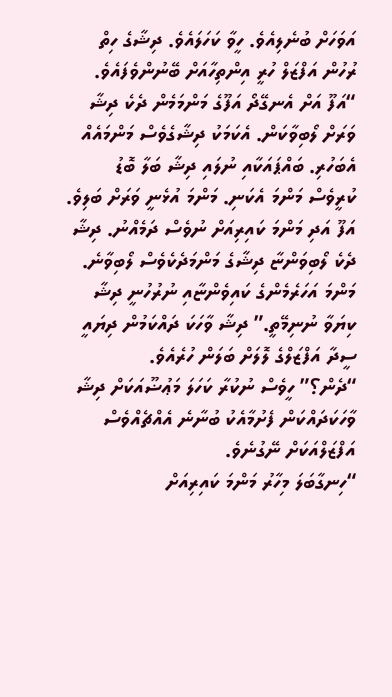އަވަހަށް ބުނެލިއެވެ. ހީވާ ކަހަލައެވެ. ދިޝާގެ ހިތް ރުހުން އަފްޒަލް ހުރީ އިންތިހާއަށް ބޭނުންވެފައެވެ.
“އަފޫ އަށް އެނގޭދޯ އަފޫގެ މަންމަމެން ދެކެ ދިޝާ ވަރަށް ލޯބިވާކަން. އެކަމަކު ދިޝާގެވެސް މަންމައެއް އެބަހުރި. ބައްޕައަކާއި ނުލައި ދިޝާ ބަލާ ބޮޑު ކުރީވެސް މަންމަ އެކަނި. މަންމަ އުޅެނީ ވަރަށް ބަލިވެ. އަފޫ އަދި މަންމަ ކައިރިއަށް ނުވެސް ދަމެއްނު. ދިޝާ ދެކެ ލޯބިވަންޏާ ދިޝާގެ މަންމަދެކެވެސް ލޯބިވާނެ. މަންމަ އަހަރެމެންގެ ކައިވެންޏާއި ނުރުހުނީ ދިޝާ ކިޔަވާ ނުނިމޭތީ.” ދިޝާ ވާހަކަ ދައްކަމުން ދިޔައީ ސީދާ އަފްޒަލްގެ ލޮލަށް ބަލަން ހުރެއެވެ.
“ދެން؟” ހީވެސް ނުކުރާ ކަހަލަ މަޢުޟޫއަކަށް ދިޝާ ވާހަކަދައްކަން ފެށުމާއެކު ބުނާނެ އެއްޗެއްވެސް އަފްޒަލްއަކަށް ނޭގުނެވެ.
“ހިނގާބަލަ މިހާރު މަންމަ ކައިރިއަށް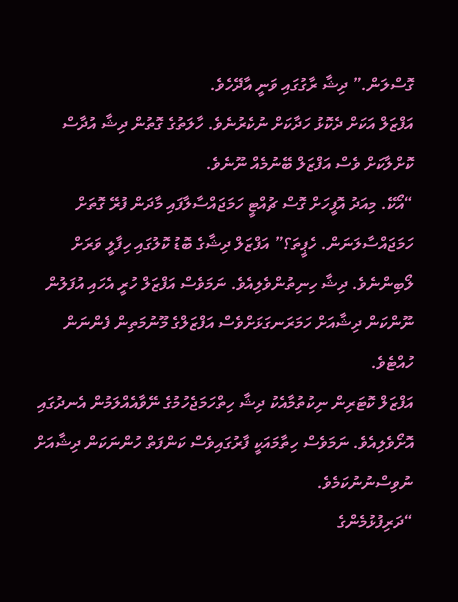ގޮސްލަން.” ދިޝާ ރާގުގައި ވަނީ އާދޭހެވެ.
އަފްޒަލް އަކަށް ދެކޮޅު ހަދާކަށް ނުކެރުނެވެ. ހާލަތުގެ ގޮތުން ދިޝާ އުދާސް ކޮށްލާކަށް ވެސް އަފްޒަލް ބޭނުމެއް ނޫނެވެ.
“އޯކޭ. މިއަދު އޮފީހަށް ގޮސް ޗުއްޓީ ހަމަޖައްސާލާފައި މާދަން ފުރޭ ގޮތަށް ހަމަޖައްސާލަނަން. ހެޕީތަ؟” އަފްޒަލް ދިޝާގެ ބޮޑު ކޮލުގައި ހިފާލީ ވަރަށް ލޯބިންނެވެ. ދިޝާ ހިނިތުންވެލިއެވެ. ނަމަވެސް އަފްޒަލް ހުރީ އެހައި އުފަލުން ނޫންކަން ދިޝާއަށް ހަމަރަނގަޅަށްވެސް އަފްޒަލްގެ މޫނުމަތިން ފެންނަން ހުއްޓެވެ.
އަފްޒަލް ކޮޓަރިން ނިކުތުމާއެކު ދިޝާ ހިތްހަމަޖެހުމުގެ ނޭވާއެއްލަމުން އެނދުގައި އޮށޯވެލިއެވެ. ނަމަވެސް ހިތާމައަކީ ފާރުގައިވެސް ކަންފަތް ހުންނަކަން ދިޝާއަށް ނުވިސްނުނުކަމެވެ.
“ދަރިފުޅުމެންގެ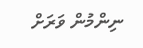ނިންމުން ވަރަށް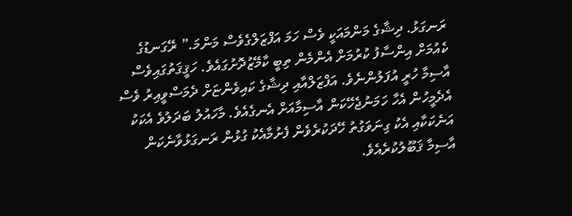ރަނގަޅު. ދިޝާގެ މަންމައަކީ ވެސް ހަމަ އަފްޒަލްގެވެސް މަންމަ.” ރޭގަނޑުގެ ކެއުމަށް އިންސާފު ކުރުމަށް އެންމެން ތިބީ ކާމޭޒުދޮށުގައެވެ. ހަޤީޤަތުގައިވެސް އާސިމާ ހުރީ އުފަލުންނެވެ. އަފްޒަލްއާއި ދިޝާގެ ކައިވެންޏަށް ދެމަސްވީއިރު ވެސް އެދެމީހުން އެހާ ހަމަނުޖެހޭކަން އާސިމާއަށް އެނގެއެވެ. މާހައުލު ބަދަލުވެ އެކަކު އަނެކަކާއި އެކު ގިނަވަގުތު ހޭދަކުރެވެން ފެށުމާއެކު ގުޅުން ރަނގަޅުވާނެކަން އާސިމާ ޤަބޫލުކުރެއެވެ.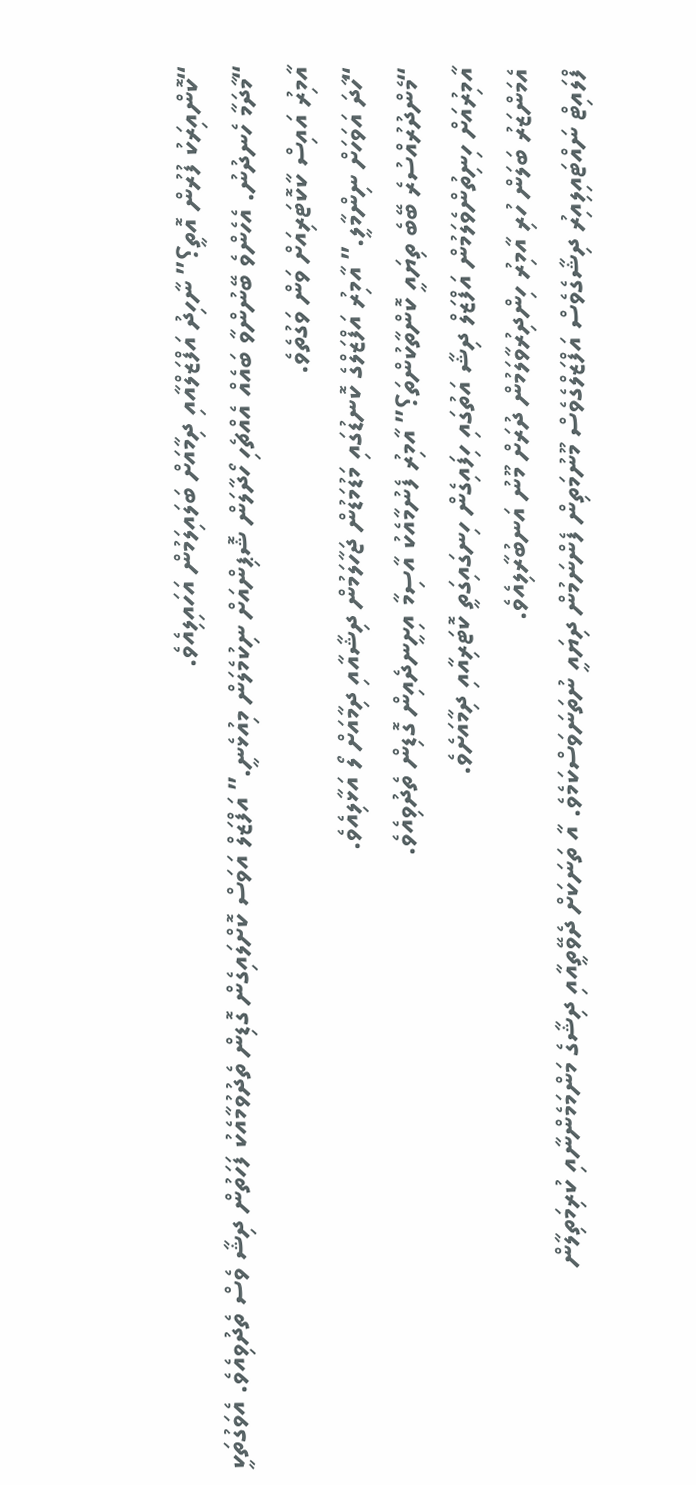“ކޮންއިރަކު ފުރުން އޮތީ؟” ނާހިދު އަފްޒަލްއާއި ދިމާއަށް ބަލައިލަމުން އަހައިލިއެވެ.
“މާދަމާ ހެނދުނު. އެހެންވެ ބޭނުންވާ ބައެއް އެއްޗެހި ހޯދާލަން ޝޮޕިންއަށް ނިކުމެލަން މިއުޅެނީ.” އަފްޒަލް އަވަސް ކޮށްލައިގެން ގޮޑިން ތެދުވުމާއެކު ފަހަތުން ދިޝާ ވެސް ތެދުވިއެވެ. އެވަގުތަކީ އާމިރު އައިސް ކާކޮޓަރިއަށް ވަން ވަގުތެވެ.
“ހާދަ އަވަހަށް ނިންމާލީ.” އާމިރު އަފްޒަލްގެ ކޮނޑުގައި މަޑުމަޑުން ޖަހާލަމުން ދިޝާއާއި ދިމާއަށް ލޯ އަޅާލިއެވެ.
“މެންދުރުއްސުރެ ބޭބެ ތިޔައީ ކޮންތާކުންތަ؟” އާމިރު ފެނުމާއެކު އާސިމާ އިށީނދެއިން ގޮޑިން ތެދުވިއެވެ.
އާމިރުއަށް ހިނިތުންވެލަމުން އަފްޒަލް ދިޝާ އަތުގައި ހިފައިގެން ހިނގައިގަތީ ކޮޓަރިއާއި ދިމާއަށެވެ.
އެމަންޒަރު ބަލަން ހުރި އާމިރު ހިންދިރުވާލަމުން ދުރަށް މޫނު އަނބުރާލިއެވެ.
ފްލައިޓް ނައްޓައިލިއިރު ދިޝާގެވެސް އަފްޒަލްގެވެސް މޫނުމަތިން ފެންނަމުން ދިޔައީ ނުތަނަވަސްކަމެވެ. އާ ތަނަކަށް ދެވޭތީއާއި ދިޝާގެ މަންމަމެންނާއި ކުރިމަތިލާން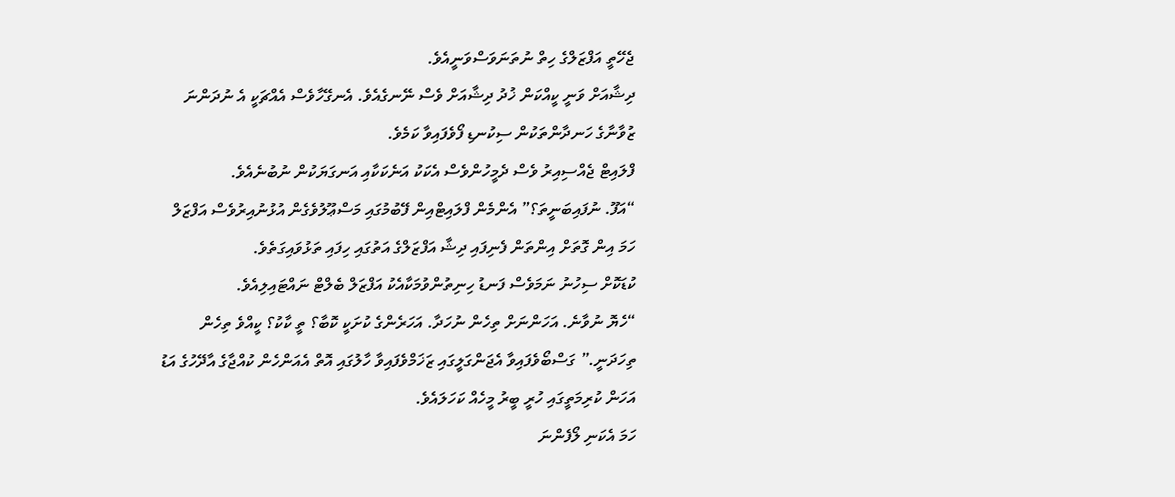ޖެހޭތީ އަފްޒަލްގެ ހިތް ނުތަނަވަސްވަނީއެވެ.
ދިޝާއަށް ވަނީ ކީއްކަން ޚުދު ދިޝާއަށް ވެސް ނޭނގެއެވެ. އެނގޭހާވެސް އެއްޗަކީ އެ ނުދަންނަ ޒުވާނާގެ ހަނދާންތަކުން ސިކުނޑި ފޯވެފައިވާ ކަމެވެ.
ފްލައިޓް ޖެއްސިއިރު ވެސް ދެމީހުންވެސް އެކަކު އަނެކަކާއި އަނގަޔަކުން ނުބުނެއެވެ.
“އަފޫ. ނުފައިބަނީތަ؟” އެންމެން ފްލައިޓްއިން ފޭބުމުގައި މަސްޢޫލުވެގެން އުޅުނުއިރުވެސް އަފްޒަލް ހަމަ އިން ގޮތަށް އިންތަން ފެނިފައި ދިޝާ އަފްޒަލްގެ އަތުގައި ހިފައި ތަޅުވައިގަތެވެ.
ކުޑަކޮށް ސިހުނު ނަމަވެސް ފަނޑު ހިނިތުންވުމަކާއެކު އަފްޒަލް ބެލްޓް ނައްޓައިލިއެވެ.
“ހެޔޮ ނުވާނެ. އަހަންނަށް ތިހެން ނުހަދާ. އަހަރެންގެ ކުށަކީ ކޮބާ؟ ތީ ކާކު؟ ކީއްވެ ތިހެން ތިހަދަނީ.” ގަސްބޯވެފައިވާ އެޖަންގަލީގައި ޒަޚަމްވެފައިވާ ހާލުގައި އޮތް އެއަންހެން ކުއްޖާގެ އާދޭހުގެ އަޑު އަހަން ކުރިމަތީގައި ހުރީ ބީރު މީހެއް ކަހަލައެވެ.
ހަމަ އެކަނި ލޯފެންނަ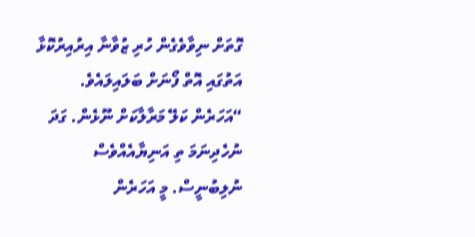ގޮތަށް ނިވާވެގެން ހުރި ޒުވާނާ އިރުއިރުކޮޅާ އަތުގައި އޮތް ފޯނަށް ބަލައިލައެވެ.
“އަހަރެން ކަލޭ މަރާލާކަށް ނޫޅެން. ގަދަ ނުހެދިނަމަ ތި އަނިޔާއެއްވެސް ނުލިބުނީސް. މީ އަހަރެން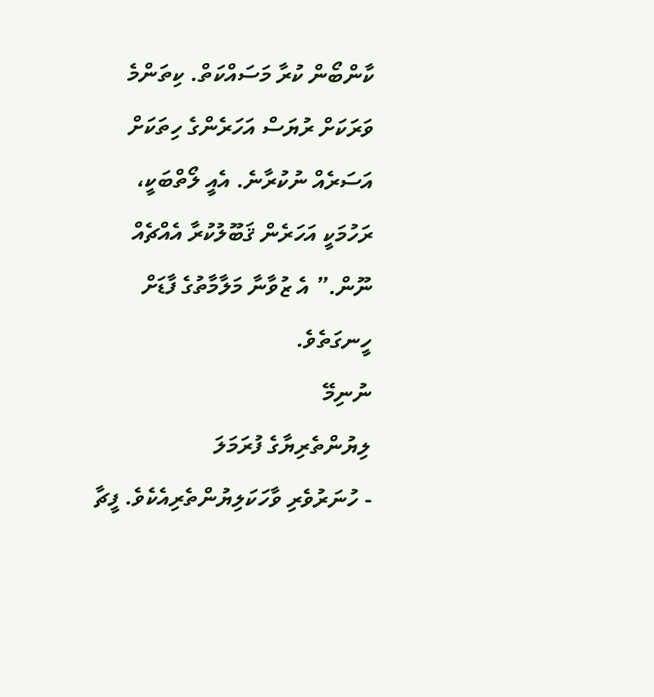ކާންބޯން ކުރާ މަސައްކަތް. ކިތަންމެ ވަރަކަށް ރުޔަސް އަހަރެންގެ ހިތަކަށް އަސަރެއް ނުކުރާނެ. އެއީ ލޯތްބަކީ، ރަހުމަކީ އަހަރެން ޤަބޫލުކުރާ އެއްޗެއް ނޫން.” އެ ޒުވާނާ މަލާމާތުގެ ފާޑަށް ހީނގަތެވެ.
ނުނިމޭ
ލިޔުންތެރިޔާގެ ފުރަމަލަ
- ހުނަރުވެރި ވާހަކަލިޔުންތެރިއެކެވެ. ފީޗާ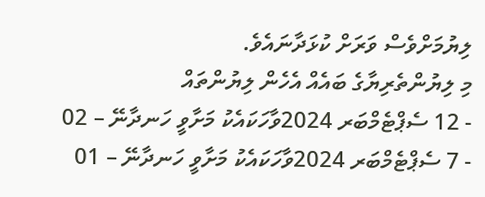ލިޔުމަށްވެސް ވަރަށް ކުޅަދާނައެވެ.
މި ލިޔުންތެރިޔާގެ ބައެއް އެހެން ލިޔުންތައް
- 12 ސެޕްޓެމްބަރ 2024ވާހަކައެކު މަށާވީ ހަނދާނޭ – 02
- 7 ސެޕްޓެމްބަރ 2024ވާހަކައެކު މަށާވީ ހަނދާނޭ – 01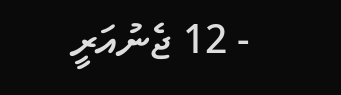- 12 ޖެނުއަރީ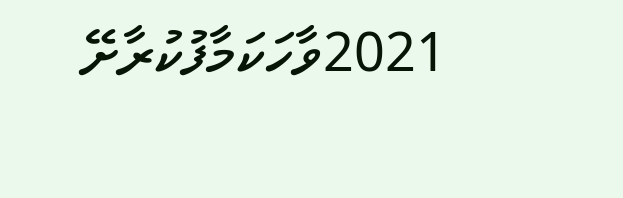2021ވާހަކަމާފުކުރާށޭ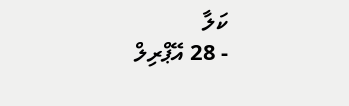ކަލާ
- 28 އޭޕްރިލް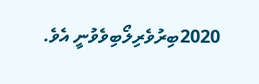2020ބިރުވެރިލޯބިވެވުނީ އެވެ.